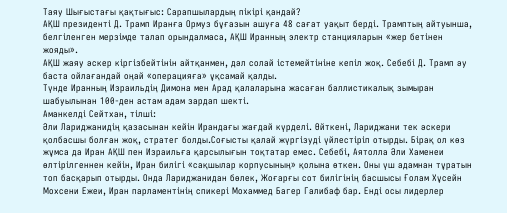Таяу Шығыстағы қақтығыс: Сарапшылардың пікірі қандай?
АҚШ президенті Д. Трамп Иранға Ормуз бұғазын ашуға 48 сағат уақыт берді. Трамптың айтуынша, белгіленген мерзімде талап орындалмаса, АҚШ Иранның электр станцияларын «жер бетінен жояды».
АҚШ жаяу әскер кіргізбейтінін айтқанмен, дәл солай істемейтініне кепіл жоқ. Себебі Д. Трамп әу баста ойлағандай оңай «операцияға» ұқсамай қалды.
Түнде Иранның Израильдің Димона мен Арад қалаларына жасаған баллистикалық зымыран шабуылынан 100-ден астам адам зардап шекті.
Аманкелді Сейтхан, тілші:
Әли Лариджанидің қазасынан кейін Ирандағы жағдай күрделі. Өйткені, Лариджани тек әскери қолбасшы болған жоқ, стратег болды.Соғысты қалай жүргізуді үйлестіріп отырды. Бірақ ол көз жұмса да Иран АҚШ пен Израильға қарсылығын тоқтатар емес. Себебі, Аятолла Әли Хаменеи өлтірілгеннен кейін, Иран билігі «сақшылар корпусының» қолына өткен. Оны үш адамнан тұратын топ басқарып отырды. Онда Лариджанидан бөлек, Жоғарғы сот билігінің басшысы Ғолам Хұсейн Мохсени Ежеи, Иран парламентінің спикері Мохаммед Багер Галибаф бар. Енді осы лидерлер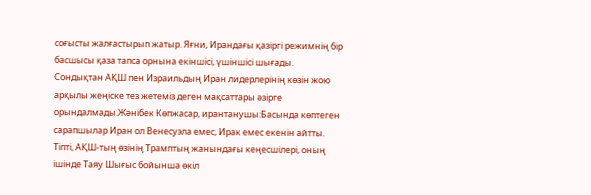соғысты жалғастырып жатыр. Яғни, Ирандағы қазіргі режимнің бір басшысы қаза тапса орнына екіншісі, үшіншісі шығады. Сондықтан АҚШ пен Израильдың Иран лидерлерінің көзін жою арқылы жеңіске тез жетеміз деген мақсаттары әзірге орындалмады.Жәнібек Көпжасар, ирантанушы:Басында көптеген сарапшылар Иран ол Венесуэла емес, Ирак емес екенін айтты. Тіпті, АҚШ-тың өзінің Трамптың жанындағы кеңесшілері, оның ішінде Таяу Шығыс бойынша өкіл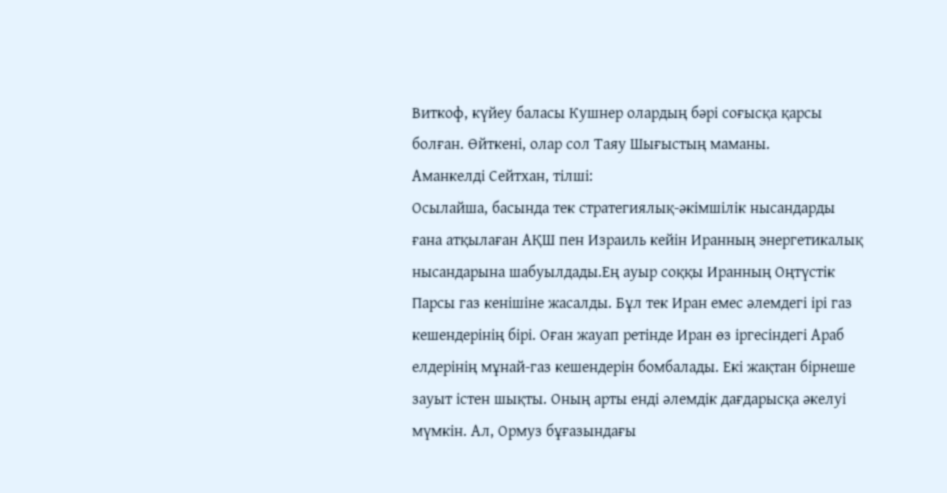Виткоф, күйеу баласы Кушнер олардың бәрі соғысқа қарсы болған. Өйткені, олар сол Таяу Шығыстың маманы.
Аманкелді Сейтхан, тілші:
Осылайша, басында тек стратегиялық-әкімшілік нысандарды ғана атқылаған АҚШ пен Израиль кейін Иранның энергетикалық нысандарына шабуылдады.Ең ауыр соққы Иранның Оңтүстік Парсы газ кенішіне жасалды. Бұл тек Иран емес әлемдегі ірі газ кешендерінің бірі. Оған жауап ретінде Иран өз іргесіндегі Араб елдерінің мұнай-газ кешендерін бомбалады. Екі жақтан бірнеше зауыт істен шықты. Оның арты енді әлемдік дағдарысқа әкелуі мүмкін. Ал, Ормуз бұғазындағы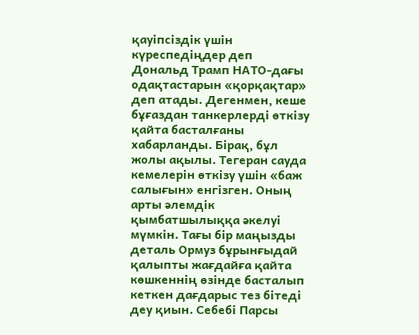қауіпсіздік үшін күреспедіңдер деп Дональд Трамп НАТО-дағы одақтастарын «қорқақтар» деп атады. Дегенмен, кеше бұғаздан танкерлерді өткізу қайта басталғаны хабарланды. Бірақ, бұл жолы ақылы. Тегеран сауда кемелерін өткізу үшін «баж салығын» енгізген. Оның арты әлемдік қымбатшылыққа әкелуі мүмкін. Тағы бір маңызды деталь Ормуз бұрынғыдай қалыпты жағдайға қайта көшкеннің өзінде басталып кеткен дағдарыс тез бітеді деу қиын. Себебі Парсы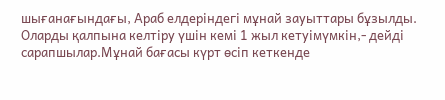шығанағындағы, Араб елдеріндегі мұнай зауыттары бұзылды. Оларды қалпына келтіру үшін кемі 1 жыл кетуімүмкін,- дейді сарапшылар.Мұнай бағасы күрт өсіп кеткенде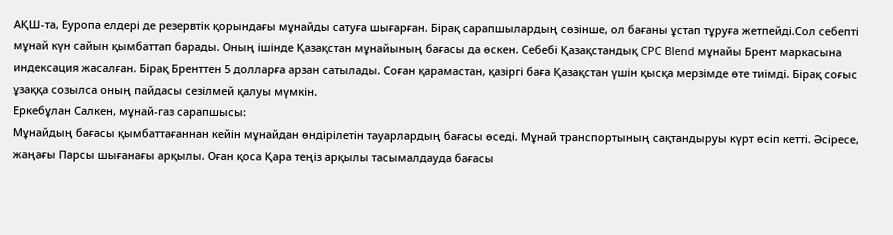АҚШ-та, Еуропа елдері де резервтік қорындағы мұнайды сатуға шығарған. Бірақ сарапшылардың сөзінше, ол бағаны ұстап тұруға жетпейді.Сол себепті мұнай күн сайын қымбаттап барады. Оның ішінде Қазақстан мұнайының бағасы да өскен. Себебі Қазақстандық CPC Blend мұнайы Брент маркасына индексация жасалған. Бірақ Бренттен 5 долларға арзан сатылады. Соған қарамастан, қазіргі баға Қазақстан үшін қысқа мерзімде өте тиімді. Бірақ соғыс ұзаққа созылса оның пайдасы сезілмей қалуы мүмкін.
Еркебұлан Салкен, мұнай-газ сарапшысы:
Мұнайдың бағасы қымбаттағаннан кейін мұнайдан өндірілетін тауарлардың бағасы өседі. Мұнай транспортының сақтандыруы күрт өсіп кетті. Әсіресе, жаңағы Парсы шығанағы арқылы. Оған қоса Қара теңіз арқылы тасымалдауда бағасы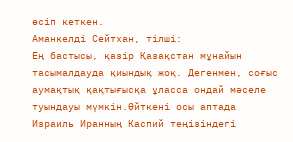өсіп кеткен.
Аманкелді Сейтхан, тілші:
Ең бастысы, қазір Қазақстан мұнайын тасымалдауда қиындық жоқ. Дегенмен, соғыс аумақтық қақтығысқа ұласса ондай мәселе туындауы мүмкін.Өйткені осы аптада Израиль Иранның Каспий теңізіндегі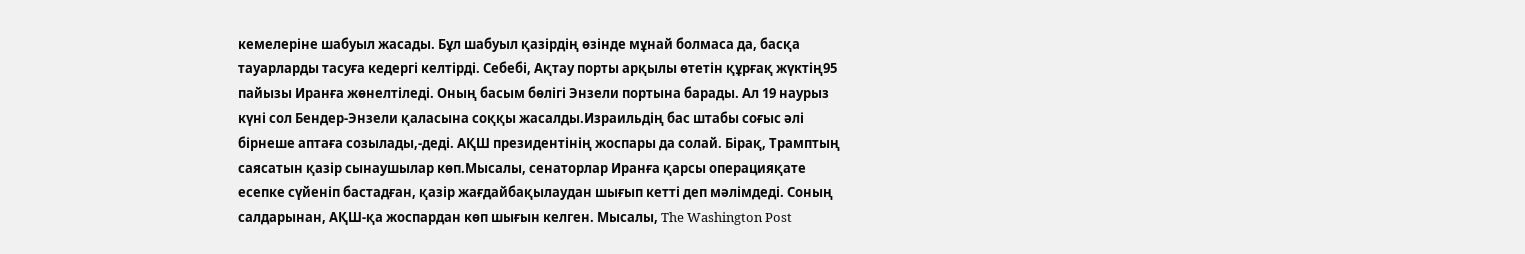кемелеріне шабуыл жасады. Бұл шабуыл қазірдің өзінде мұнай болмаса да, басқа тауарларды тасуға кедергі келтірді. Себебі, Ақтау порты арқылы өтетін құрғақ жүктің95 пайызы Иранға жөнелтіледі. Оның басым бөлігі Энзели портына барады. Ал 19 наурыз күні сол Бендер-Энзели қаласына соққы жасалды.Израильдің бас штабы соғыс әлі бірнеше аптаға созылады,-деді. АҚШ президентінің жоспары да солай. Бірақ, Трамптың саясатын қазір сынаушылар көп.Мысалы, сенаторлар Иранға қарсы операцияқате есепке сүйеніп бастадған, қазір жағдайбақылаудан шығып кетті деп мәлімдеді. Соның салдарынан, АҚШ-қа жоспардан көп шығын келген. Мысалы, The Washington Post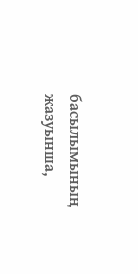басылымының жазуынша,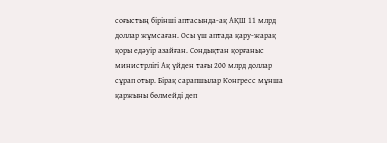соғыстың бірінші аптасында-ақ АҚШ 11 млрд доллар жұмсаған. Осы үш аптада қару-жарақ қоры едәуір азайған. Сондықтан қорғаныс министрлігі Ақ үйден тағы 200 млрд доллар сұрап отыр. Бірақ сарапшылар Конгресс мұнша қаржыны бөлмейді деп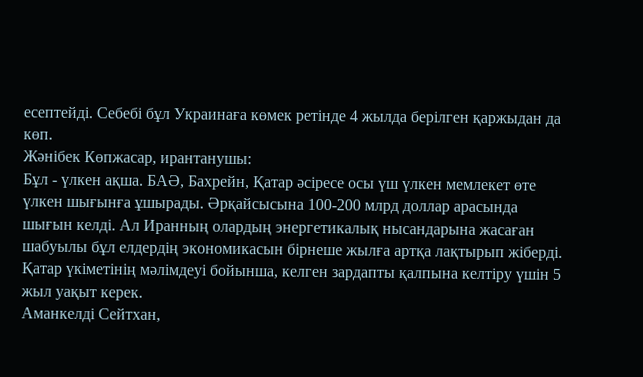есептейді. Себебі бұл Украинаға көмек ретінде 4 жылда берілген қаржыдан да көп.
Жәнібек Көпжасар, ирантанушы:
Бұл - үлкен ақша. БАӘ, Бахрейн, Қатар әсіресе осы үш үлкен мемлекет өте үлкен шығынға ұшырады. Әрқайсысына 100-200 млрд доллар арасында шығын келді. Ал Иранның олардың энергетикалық нысандарына жасаған шабуылы бұл елдердің экономикасын бірнеше жылға артқа лақтырып жіберді. Қатар үкіметінің мәлімдеуі бойынша, келген зардапты қалпына келтіру үшін 5 жыл уақыт керек.
Аманкелді Сейтхан,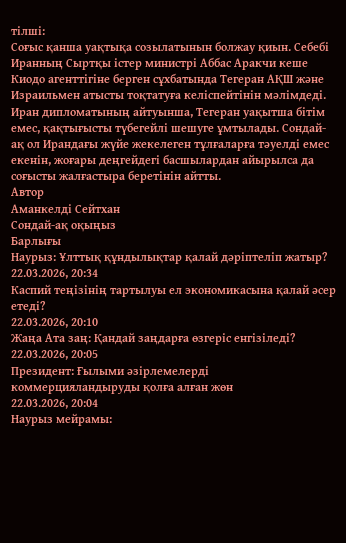тілші:
Соғыс қанша уақтықа созылатынын болжау қиын. Себебі Иранның Сыртқы істер министрі Аббас Аракчи кеше Киодо агенттігіне берген сұхбатында Тегеран АҚШ және Израильмен атысты тоқтатуға келіспейтінін мәлімдеді. Иран дипломатының айтуынша, Тегеран уақытша бітім емес, қақтығысты түбегейлі шешуге ұмтылады. Сондай-ақ ол Ирандағы жүйе жекелеген тұлғаларға тәуелді емес екенін, жоғары деңгейдегі басшылардан айырылса да соғысты жалғастыра беретінін айтты.
Автор
Аманкелді Сейтхан
Сондай-ақ оқыңыз
Барлығы
Наурыз: Ұлттық құндылықтар қалай дәріптеліп жатыр?
22.03.2026, 20:34
Каспий теңізінің тартылуы ел экономикасына қалай әсер етеді?
22.03.2026, 20:10
Жаңа Ата заң: Қандай заңдарға өзгеріс енгізіледі?
22.03.2026, 20:05
Президент: Ғылыми әзірлемелерді коммерцияландыруды қолға алған жөн
22.03.2026, 20:04
Наурыз мейрамы: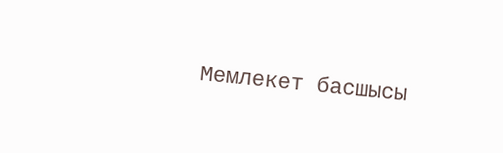Мемлекет басшысы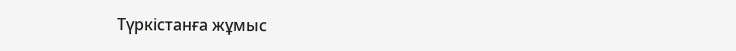Түркістанға жұмыс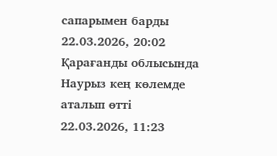сапарымен барды
22.03.2026, 20:02
Қарағанды облысында Наурыз кең көлемде аталып өтті
22.03.2026, 11:23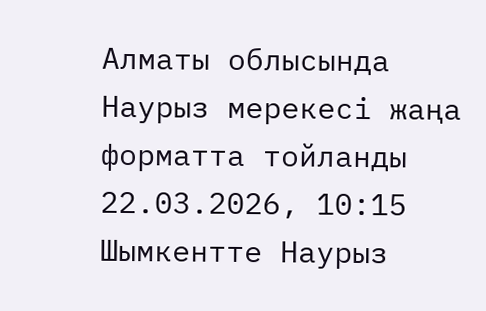Алматы облысында Наурыз мерекесі жаңа форматта тойланды
22.03.2026, 10:15
Шымкентте Наурыз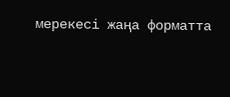мерекесі жаңа форматта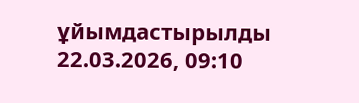ұйымдастырылды
22.03.2026, 09:10